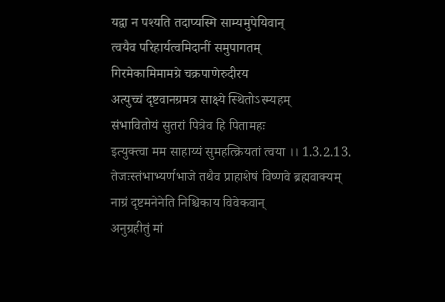यद्वा न पश्यति तदाप्यस्मि साम्यमुपेयिवान्
त्वयैव परिहार्यत्वमिदानीं समुपागतम्
गिरमेकामिमामग्रे चक्रपाणेरुदीरय
अत्युच्चं दृष्टवानग्रमत्र साक्ष्ये स्थितोऽस्म्यहम्
संभावितोयं सुतरां पित्रेव हि पितामहः
इत्युक्त्वा मम साहाय्यं सुमहत्क्रियतां त्वया ।। 1.3.2.13.
तेजःस्तंभाभ्यर्णभाजे तथैव प्राहाशेषं विष्णवे ब्रह्मवाक्यम्
नाग्रं दृष्टमनेनेति निश्चिकाय विवेकवान्
अनुग्रहीतुं मां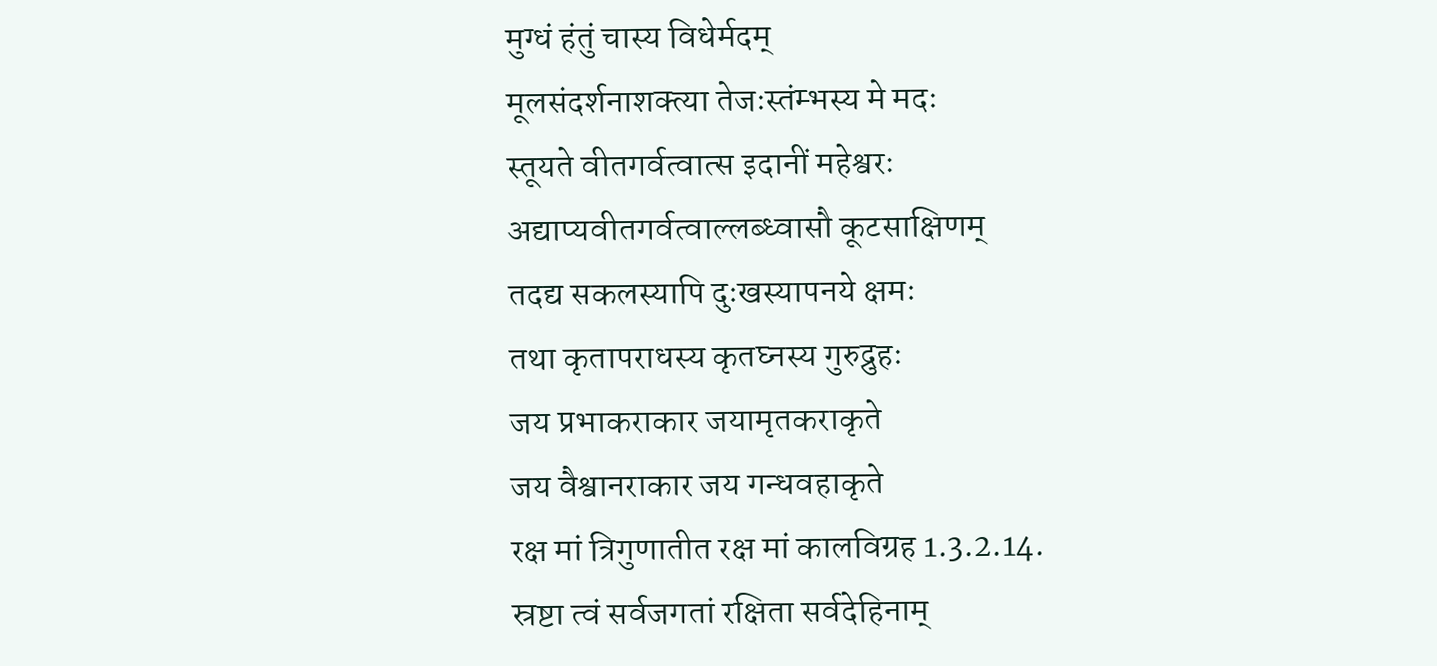मुग्धं हंतुं चास्य विधेर्मदम्
मूलसंदर्शनाशक्त्या तेजःस्तंम्भस्य मे मदः
स्तूयते वीतगर्वत्वात्स इदानीं महेश्वरः
अद्याप्यवीतगर्वत्वाल्लब्ध्वासौ कूटसाक्षिणम्
तदद्य सकलस्यापि दुःखस्यापनये क्षमः
तथा कृतापराधस्य कृतघ्नस्य गुरुद्रुहः
जय प्रभाकराकार जयामृतकराकृते
जय वैश्वानराकार जय गन्धवहाकृते
रक्ष मां त्रिगुणातीत रक्ष मां कालविग्रह 1.3.2.14.
स्रष्टा त्वं सर्वजगतां रक्षिता सर्वदेहिनाम्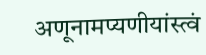अणूनामप्यणीयांस्त्वं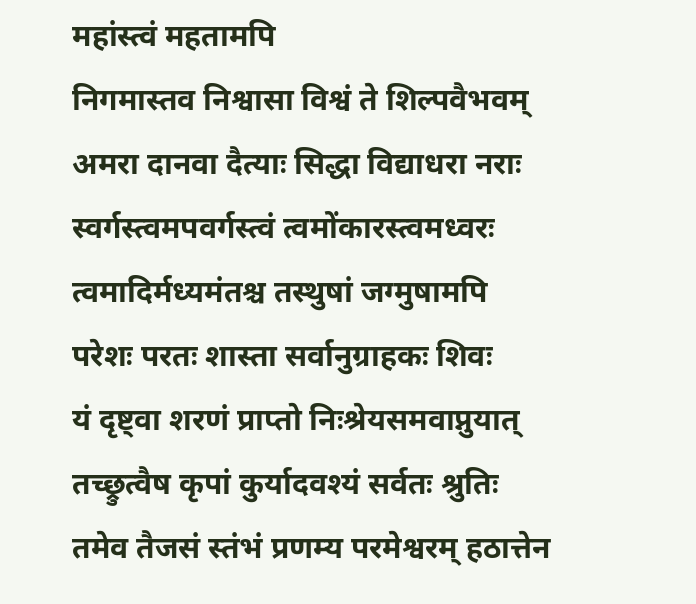महांस्त्वं महतामपि
निगमास्तव निश्वासा विश्वं ते शिल्पवैभवम्
अमरा दानवा दैत्याः सिद्धा विद्याधरा नराः
स्वर्गस्त्वमपवर्गस्त्वं त्वमोंकारस्त्वमध्वरः
त्वमादिर्मध्यमंतश्च तस्थुषां जग्मुषामपि
परेशः परतः शास्ता सर्वानुग्राहकः शिवः
यं दृष्ट्वा शरणं प्राप्तो निःश्रेयसमवाप्नुयात्
तच्छ्रुत्वैष कृपां कुर्यादवश्यं सर्वतः श्रुतिः
तमेव तैजसं स्तंभं प्रणम्य परमेश्वरम् हठात्तेन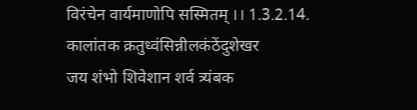विरंचेन वार्यमाणोपि सस्मितम् ।। 1.3.2.14.
कालांतक क्रतुध्वंसिन्नीलकंठेंदुशेखर
जय शंभो शिवेशान शर्व त्र्यंबक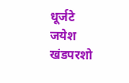धूर्जटे
जयेश खंडपरशो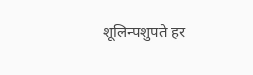शूलिन्पशुपते हर